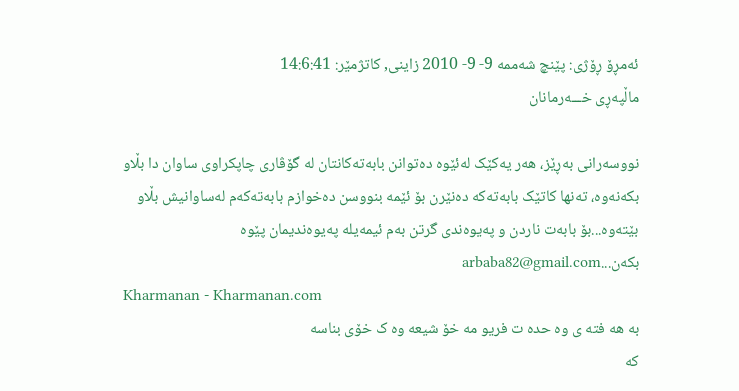ئه‌مڕۆ ڕۆژی: پێنچ شه‌ممه‌‌‌ 9- 9- 2010 زاینی, كاتژمێر: 14:6:41
ماڵپه‌ڕی خـــه‌رمانان

نووسه‌رانی به‌ڕێز، هه‌ر یه‌کێک له‌ئێوه‌ ده‌توانن بابه‌ته‌کانتان له‌ گۆڤاری چاپکراوی ساوان دا بڵاو بکه‌نه‌وه، ته‌نها کاتێک بابه‌ته‌که‌ ده‌نێرن بۆ ئێمه بنووسن ده‌خوازم بابه‌ته‌که‌م له‌ساوانیش بڵاو بێته‌وه‌...بۆ بابه‌ت ناردن و په‌یوه‌ندی گرتن به‌م ئیمه‌یله‌ په‌یوه‌ندیمان پێوه‌ بكه‌ن...arbaba82@gmail.com
Kharmanan - Kharmanan.com
به هه فته ی وه حده ت فریو مه خۆ شیعه وه ک خۆی بناسه
که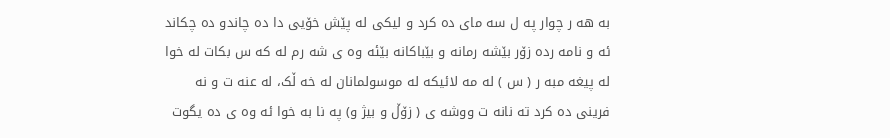به هه ر چوار په ل سه مای ده کرد و لیکی له پێش خۆیی دا ده چاندو ده چکاند ئه و نامه رده زۆر بێشه رمانه و بێباکانه بێئه وه ی شه رم له که س بکات له خوا له پیغه مبه ر ( س ) له مه لائیکه له موسولمانان له خه ڵک، له عنه ت و نه فرینی ده کرد ته نانه ت ووشه ی ( زۆڵ و بیژ و) په نا به خوا ئه وه ی ده یگوت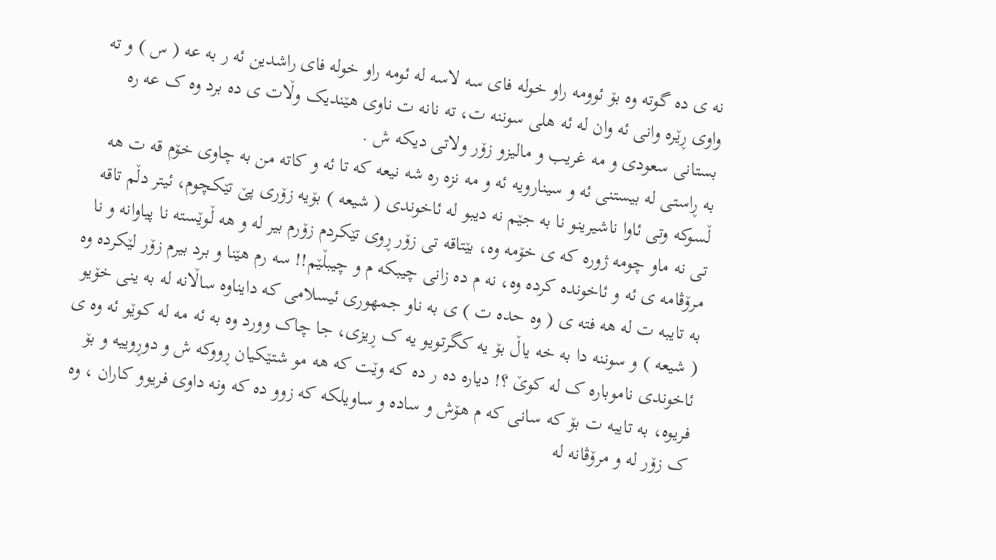نه ی ده گوته وه بۆ ئوومه راو خوله فای سه لاسه له ئومه راو خوله فای راشدین ئه ر به عه ( س ) و ته واوی ڕێره وانی ئه وان له ئه هلی سوننه ت، ته نانه ت ناوی هێندیک وڵات ی ده برد وه ک عه ره بستانی سعودی و مه غریب و مالیزو زۆر ولاتی دیکه ش .
به ڕاستی له بیستنی ئه و سینارویه ئه و مه نزه ره شه نیعه که تا ئه و کاته من به چاوی خۆم قه ت هه ڵسوکه وتی ئاوا ناشیرینو نا به جێم نه دیبو له ئاخوندی ( شیعه ) بۆیه زۆری پێ تێکچوم، ئیتر دڵم تاقه تی نه ماو چومه ژوره که ی خۆمه وه، بێتاقه تی زۆر ڕوی تێکردم زۆرم بیر له و هه ڵوێسته نا پیاوانه و نا مرۆڤامه ی ئه و ئاخونده کرده وه، نه م ده زانی چیبکه م و چیبڵێم!! سه رم هێنا و برد بیرم زۆر لێکرده وه به تایبه ت له هه فته ی ( وه حده ت ) ی به ناو جمهوری ئیسلامی که دایناوه ساڵانه له به ینی خۆیو ( شیعه ) و سوننه دا به خه یاڵ بۆ یه کگرتویو یه ک ڕیزی، جا چاک وورد وه به ئه مه له کوێو ئه وه ی ئاخوندی ناموباره ک له کوێ ؟! دیاره ده ر ده که وێت که هه مو شتێکیان ڕووکه ش و دوڕوییه و بۆ فریوه، به تایبه ت بۆ که سانی که م هۆش و ساده و ساویلکه که زوو ده که ونه داوی فریوو کاران ، وه ک زۆر له و مرۆڤانه له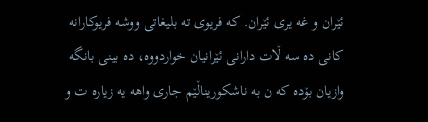ئێران و غه یری ئێران. که فریوی ته بلیغاتی ووشه فریوکارانه کانی ده سه ڵات دارانی ئێرانیان خواردووه، ده بینی بانگه وازیان بۆده که ن به ناشکوریناڵێم جاری واهه یه زیاره ت و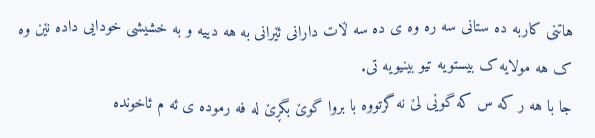هاتنی کاربه ده ستانی سه ره وه ی ده سه ڵات دارانی ئێرانی به هه دییه و به خشیشی خودایی داده نێن وه ک هه مولایه ک بیستویه تیو بینیویه تی.
جا با هه ر که س که گوێی لێ نه گرتووه با بروا گوێ بگڕێ له فه رموده ی ئه م ئاخونده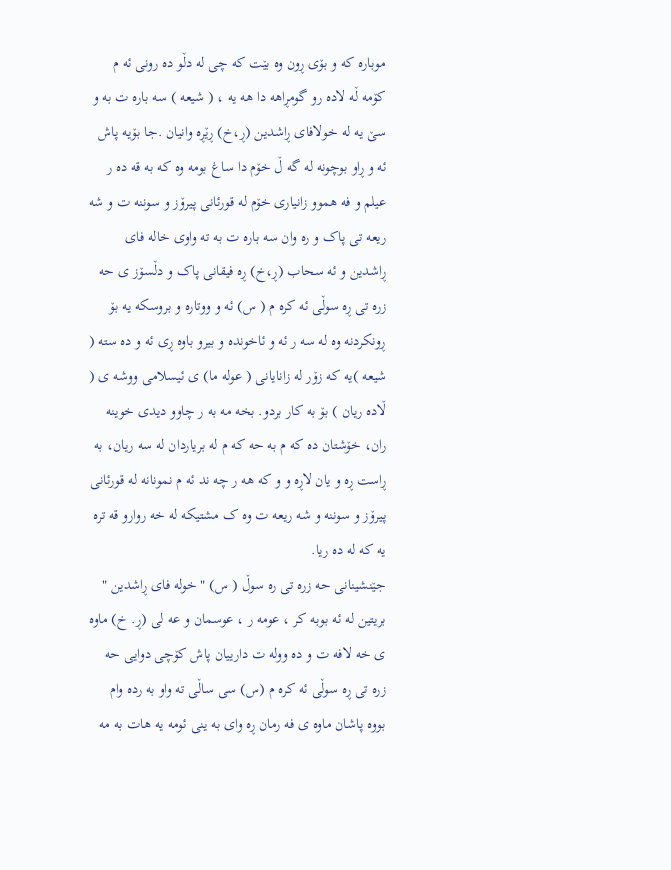موباره که و بۆی ڕون وه بێت که چی له دڵو ده رونی ئه م کۆمه ڵه لاده رو گومڕاهه دا هه یه ، ( شیعه ) سه باره ت به و سێ یه له خولافای ڕاشدین (ڕ،خ) ڕێڕه وانیان .جا بۆیه پاش ئه و ڕاو بوچونه له گه ڵ خۆم دا ساغ بومه وه که به قه ده ر عیلم و فه هموو زانیاری خۆم له قورئانی پیرۆز و سوننه ت و شه ریعه تی پاک و ره وان سه باره ت به ته واوی خاله فای ڕاشدین و ئه سحاب (ڕ،خ) ڕه فیقانی پاک و دڵسۆز ی حه زره تی ڕه سوڵی ئه کره م ( س) ئه و ووتاره و بروسکه یه بۆ ڕونکردنه وه له سه ر ئه و ئاخونده و بیرو باوه ڕی ئه و ده سته ( شیعه )یه که زۆر له زانایانی ( عوله ما) ی ئیسلامی ووشه ی ( ڵاده ریان ) بۆ به کار بردو. بخه مه به ر چاوو دیدی خوینه ران، خۆشتان ده که م به حه که م له بریاردان له سه ریان، به ڕاست ڕه و یان لاڕه و و که هه ر چه ند ئه م نمونانه له قورئانی پیرۆز و سوننه و شه ریعه ت وه ک مشتیکه له خه روارو قه تره یه که له ده ریا.
جێنشینانی حه زره تی ره سوڵ ( س) " خوله فای ڕاشدین " بریتین له ئه بوبه کر ، عومه ر ، عوسمان و عه لی (ڕ. خ) ماوه ی خه لافه ت و ده ووله ت دارییان پاش کۆچی دوایی حه زره تی ڕه سوڵی ئه کره م (س) سی ساڵی ته واو به رده وام بووه پاشان ماوه ی فه رمان ڕه وای به ینی ئومه یه هات به مه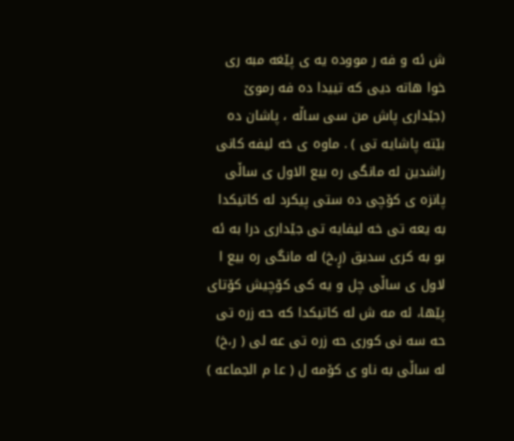ش ئه و فه ر مووده یه ی پێغه مبه ری خوا هاته دیی که تییدا ده فه رموێ (جێداری پاش من سی ساڵه ، پاشان ده بێته پاشایه تی ) . ماوه ی خه لیفه کانی راشدین له مانگی ره بیع الاول ی ساڵی پانزه ی کۆچی ده ستی پیکرد له کاتیکدا به یعه تی خه لیفایه تی جێداری درا به ئه بو به کری سدیق (ڕ،خ) له مانگی ره بیع ا لاول ی ساڵی چل و یه کی کۆچیش کۆتای پێها، ئه مه ش له کاتیکدا که حه زره تی حه سه نی کوری حه زره تی عه لی ( ر،خ) له ساڵی به ناو ی کۆمه ل ( عا م الجماعه )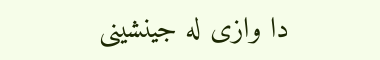دا وازی له جینشینی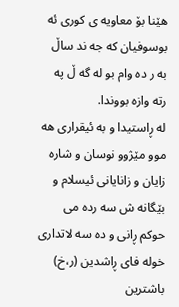هێنا بۆ معاویه ی کوری ئه بوسوفیان که جه ند ساڵ به ر ده وام بو له گه ڵ په رته وازه بووندا.
له ڕاستیدا و به ئیقراری هه موو مێژوو نوسان و شاره زایان و زانایانی ئیسلام و بێگانه ش سه رده می حوکم ڕانی و ده سه لاتداری خوله فای ڕاشدین (ر،خ) باشترین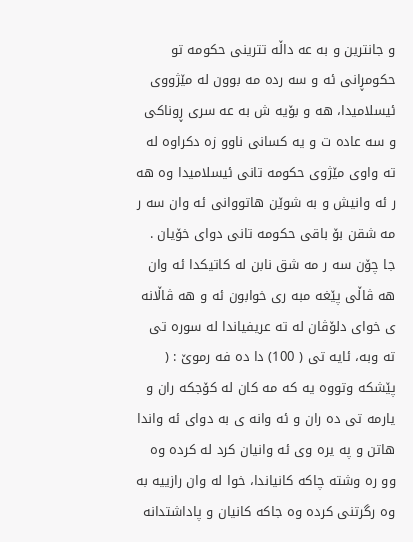و جانترین و به عه داڵه تترینی حکومه تو حکومڕانی ئه و سه رده مه بوون له مێژووی ئیسلامیدا، هه و بۆیه ش به عه سری ڕوناکی و سه عاده ت و یه کسانی ناوو زه دکراوه له ته واوی مێژوی حکومه تانی ئیسلامیدا وه هه ر ئه وانیش و به شوێن هاتووانی ئه وان سه ر مه شقن بۆ باقی حکومه تانی دوای خۆیان .
جا چۆن سه ر مه شق نابن له کاتیکدا ئه وان هه ڤاڵی پێغه مبه ری خوابون ئه و هه ڤاڵانه ی خوای دلۆڤان له ته عریفیاندا له سوره تی ته وبه، ئایه تی ( 100) دا ده فه رموێ : ( پێشکه وتووه یه که مه کان له کۆجکه ران و یارمه تی ده ران و ئه وانه ی به دوای ئه واندا هاتن و په یره وی ئه وانیان کرد له کرده وه وو ره وشته چاکه کانیاندا، خوا له وان رازییه به وه رگرتنی کرده وه جاکه کانیان و پاداشتدانه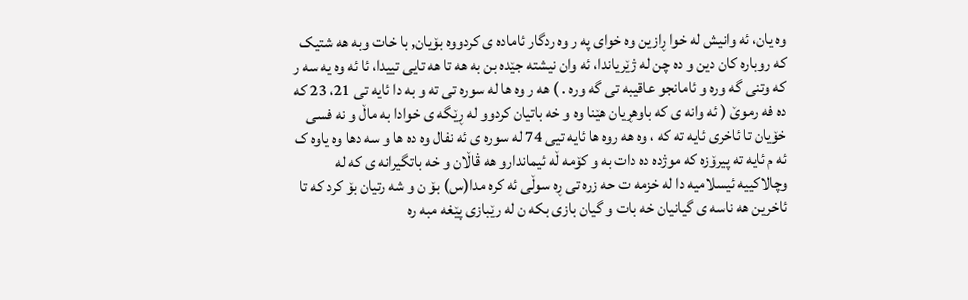وه یان، ئه وانیش له خوا ڕازین وه خوای په ر وه ردگار ئاماده ی کردووه بۆیان, با خات وبه هه شتیک که روباره کان دین و ده چن له ژێریاندا، ئه وان نیشته جێده بن به هه تا هه تایی تییدا، ئا ئه وه یه سه ر که وتنی گه وره و ئامانجو عاقیبه تی گه وره . ) هه ر وه ها له سوره تی ته و به دا ئایه تی 21، 23 که ده فه رموێ ( ئه وانه ی که باوهڕیان هێنا وه و خه باتیان کردوو له ڕێگه ی خوادا به ماڵ و نه فسی خۆیان تا ئاخری ئایه ته که ، وه هه روه ها ئایه تیی 74 له سوره ی ئه نفال وه ده ها و سه دها وه یاوه ک ئه م ئایه ته پیرۆزه که موژده ده دات به و کۆمه ڵه ئیماندارو هه ڤاڵان و خه باتگیرانه ی که له وچالاکییه ئیسلامیه دا له خزمه ت حه زره تی ڕه سوڵی ئه کره مدا(س) بۆ ن و شه رتیان بۆ کرد که تا ئاخرین هه ناسه ی گیانیان خه بات و گیان بازی بکه ن له رێبازی پێغه مبه ره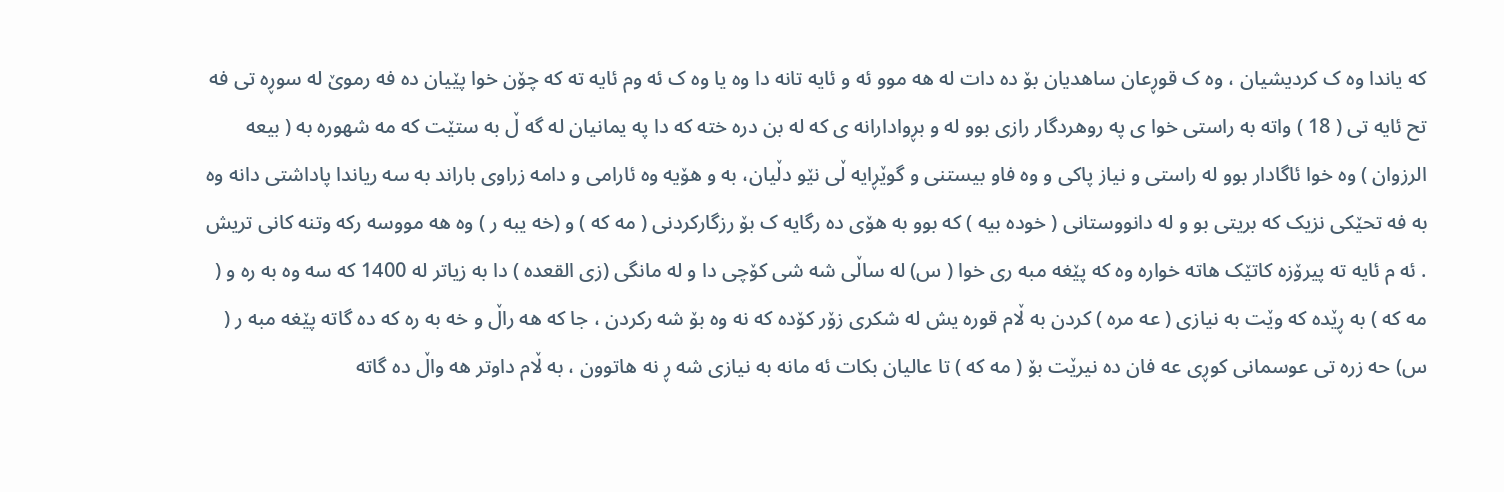که یاندا وه ک کردیشیان ، وه ک قوڕعان ساهدیان بۆ ده دات له هه موو ئه و ئایه تانه دا وه یا وه ک ئه وم ئایه ته که چۆن خوا پێیان ده فه رموێ له سوڕه تی فه تح ئایه تی ( 18 ) واته به راستی خوا ی په روهردگار رازی بوو له و بڕوادارانه ی که له بن دره خته که دا په یمانیان له گه ڵ به ستێت که مه شهوره به ( بیعه الرزوان ) وه خوا ئاگادار بوو له راستی و نیاز پاکی و وه فاو بیستنی و گوێڕایه ڵی نێو ‌دڵیان، به و هۆیه وه ئارامی و دامه زراوی باراند به سه ریاندا پاداشتی دانه وه به فه تحێکی نزیک که بریتی بو و له دانووستانی ( خوده بیه ) که بوو به هۆی ده رگایه ک بۆ رزگارکردنی ( مه که ) و (خه یبه ر ) وه هه مووسه رکه وتنه کانی تریش . ئه م ئایه ته پیرۆزه کاتێک هاته خواره وه که پێغه مبه ری خوا ( س) له ساڵی شه شی کۆچی دا و له مانگی (زی القعده ) دا به زیاتر له 1400 که سه وه به ره و ( مه که ) به ڕێده که وێت به نیازی ( عه مره ) کردن به ڵام قوره یش له شکری زۆر کۆده که نه وه بۆ شه رکردن ، جا که هه راڵ و خه به ره که ده گاته پێغه مبه ر ( س) حه زره تی عوسمانی کوڕی عه فان ده نیرێت بۆ ( مه که ) تا عالیان بکات ئه مانه به نیازی شه ڕ نه هاتوون ، به ڵام داوتر هه واڵ ده گاته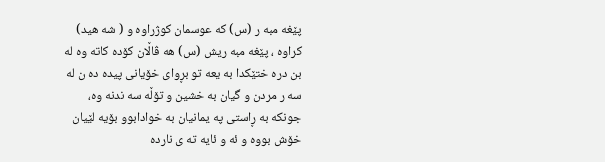پێغه مبه ر (س) که عوسمان کوژراوه و ( شه هید) کراوه ، پێغه مبه ریش (س) هه ڤاڵان کۆده کاته وه له بن دره ختێکدا به یعه تو بڕوای خۆیانی پیده ده ن له سه ر مردن و گیان به خشین و تۆڵه سه ندنه وه، جونکه به ڕاستی په یمانیان به خوادابوو بۆیه لێیان خۆش بووه و ئه و ئایه ته ی نارده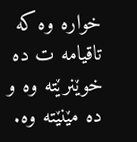خواره وه که تاقیامه ت ده خوێنرێته وه و ده مێنێته وه.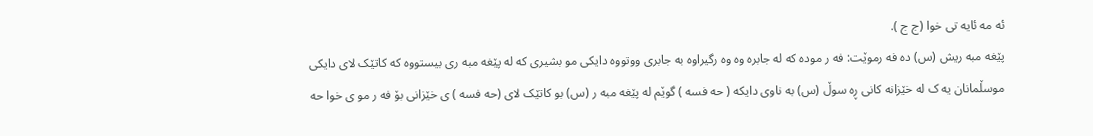ئه مه ئایه تی خوا (ج ج ).
پێغه مبه ریش (س) ده فه رموێت: فه ر موده که له جابره وه وه رگیراوه به جابری ووتووه دایکی مو بشیری که له پێغه مبه ری بیستووه که کاتێک لای دایکی موسڵمانان یه ک له خێزانه کانی ڕه سوڵ (س) به ناوی دایکه ( حه فسه ) گوێم له پێغه مبه ر (س) بو کاتێک لای (حه فسه ) ی خێزانی بۆ فه ر مو ی خوا حه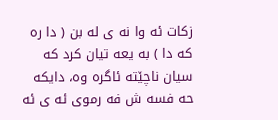زکات ئه وا نه ی له بن ( دا ره که دا ) به یعه تیان کرد که سیان ناچێته ئاگره وه، دایکه حه فسه ش فه رموی ئه ی ئه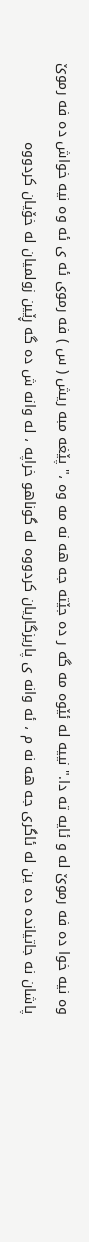وه نیه خوا ده فه رموێ له و ئایه ته دا." نییه له ئێوه مه گه ر ده جێته جه هه نه مه وه ،" پێغه مبه ریش ( س ) فه رموی ئه ی ئه وه نیه خواش ده فه رموێ پاشان نه جاتیانده ده ین له ئاگری جه هه نه م ، ئه وانه ی پاریزگاریان کردووه له گوناهو خراپه ، له وانه ش ده گه ڕێین زولمیان له خۆیان کردووه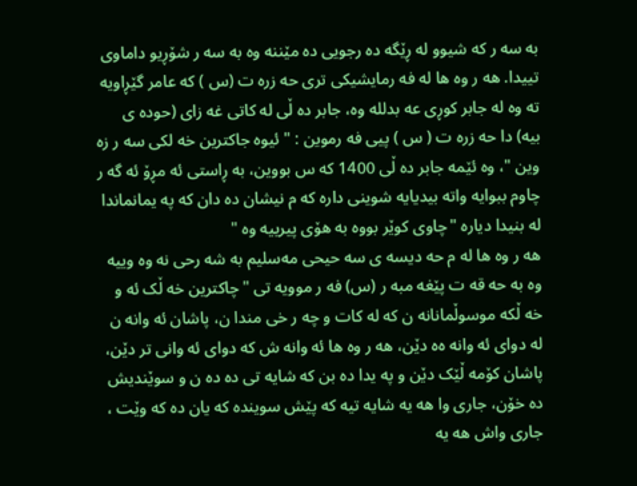به سه ر که شیوو له ڕێگه ده رجویی ده مێننه وه به سه ر شۆڕیو داماوی تییدا. هه ر وه ها له فه رمایشیکی تری حه زره ت (س ) که عامر گێڕاویه ته وه له جابر کوڕی عه بدلله وه، جابر ده ڵی له کاتی غه زای (حوده ی بیه) دا حه زره ت ( س ) پیی فه رموین : " ئیوه جاکترین خه لکی سه ر زه وین "، وه ئێمه جابر ده ڵی 1400 که س بووین، به ڕاستی ئه مڕۆ ئه گه ر چاوم ببوایه واته بیدیایه شوینی داره که م نیشان ده دان که په یمانماندا له بنیدا دیاره "چاوی کوێر بووه به هۆی پیرییه وه "
هه ر وه ها له م حه دیسه ی سه حیحی مەسلیم به شه رحی نه وه وییه وه به حه قه ت پێغه مبه ر (س) فه ر موویه تی "چاکترین خه ڵک ئه و خه ڵکه موسوڵمانانه ن که له کات و چه ر خی مندا ن، پاشان ئه وانه ن له دوای ئه وانه ەه دێن، هه ر وه ها ئه وانه ش که دوای ئه وانی تر دێن، پاشان کۆمه ڵێک دێن و په یدا ده بن که شایه تی ده ده ن و سوێندیش ده خۆن، جاری وا هه یه شایه تیه که پێش سوینده که یان ده که وێت ، جاری واش هه یه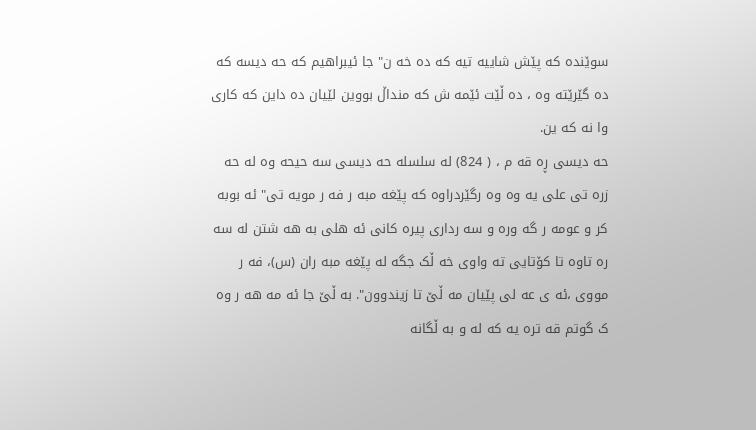سوێنده که پێش شاییه تیه که ده خه ن" جا ئیبراهیم که حه دیسه که ده گێرێته وه ، ده ڵێت ئێمه ش که منداڵ بووین لێیان ده داین که کاری وا نه که ین.
حه دیسی ڕه قه م ، ( 824) له سلسله حه دیسی سه حیحه وه له حه زره تی علی یه وه وه رگێردراوه که پێغه مبه ر فه ر مویه تی" ئه بوبه کر و عومه ر گه وره و سه رداری پیره کانی ئه هلی به هه شتن له سه ره تاوه تا کۆتایی ته واوی خه ڵک جگه له پێغه مبه ران (س)، فه ر مووی ،ئه ی عه لی پێیان مه ڵێ تا زیندوون". به ڵێ جا ئه مه هه ر وه ک گوتم قه تره یه که له و به ڵگانه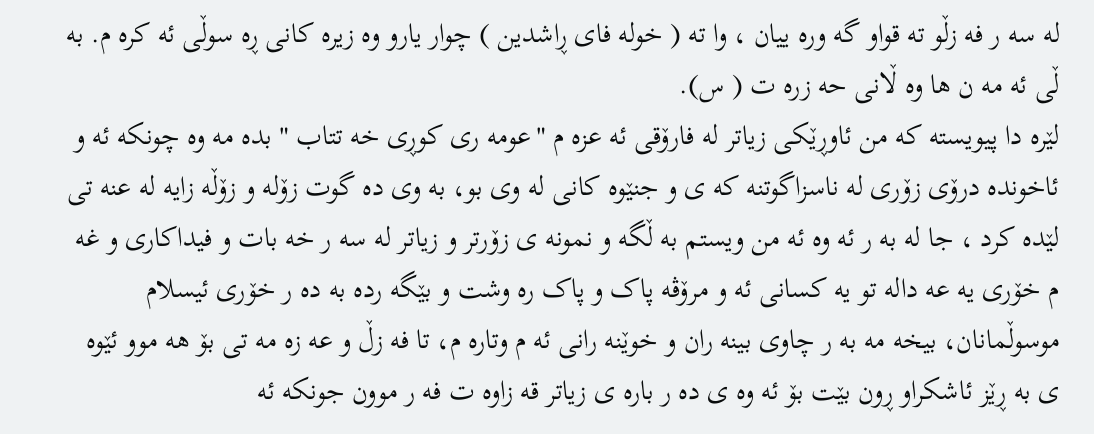له سه ر فه زڵو ته قواو گه وره ییان ، وا ته ( خوله فای ڕاشدین ) چوار یارو وه زیره کانی ڕه سوڵی ئه کره م. به ڵی ئه مه ن ها وه ڵانی حه زره ت ( س).
لێره دا پیویسته که من ئاوڕێکی زیاتر له فارۆقی ئه عزه م "عومه ری کوڕی خه تتاب " بده مه وه چونکه ئه و ئاخونده درۆی زۆری له ناسزاگوتنه که ی و جنێوه کانی له وی بو، به وی ده گوت زۆله و زۆڵه زایه له عنه تی لێده کرد ، جا له به ر ئه وه ئه من ویستم به ڵگه و نمونه ی زۆرتر و زیاتر له سه ر خه بات و فیداکاری و غه م خۆری یه عه داله تو یه کسانی ئه و مرۆڤه پاک و پاک ره وشت و بێگه رده به ده ر خۆری ئیسلام موسوڵمانان، بیخه مه به ر چاوی بینه ران و خوێنه رانی ئه م وتاره م، تا فه زڵ و عه زه مه تی بۆ هه موو ئێوه ی به ڕێز ئاشکراو ڕون بێت بۆ ئه وه ی ده ر باره ی زیاتر قه زاوه ت فه ر موون جونکه ئه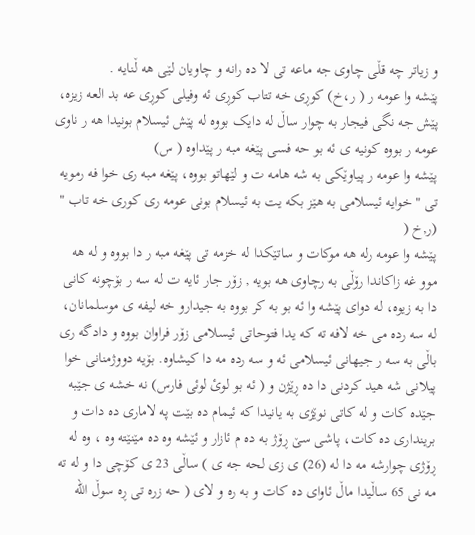و زیاتر چه قڵی چاوی جه ماعه تی لا ده رانه و چاویان لێی هه ڵنایه .
پێشه وا عومه ر ( ر،خ) کوڕی خه تتاب کوڕی ئه وفیلی کوڕی عه بد العه زیزه، پێش جه نگی فیجار به چوار ساڵ له دایک بووه له پێش ئیسلام بونیدا هه ر ناوی عومه ر بووه کونیه ی ئه بو حه فسی پێغه مبه ر پێداوه ( س)
پێشه وا عومه ر پیاوێکی به شه هامه ت و لێهاتو بووه، پێغه مبه ری خوا فه رمویه تی " خوایه ئیسلامی به هێز بکه یت به ئیسلام بونی عومه ری کوری خه تاب " (ر,خ (
پێشه وا عومه رله هه موکات و ساتێکدا له خزمه تی پێغه مبه ر دا بووه و له هه موو غه زاکاندا رۆڵی به رچاوی هه بویه , زۆر جار ئایه ت له سه ر بۆچونه کانی دا به زیوه، له دوای پێشه وا ئه بو به کر بووه به جیدارو خه لیفه ی موسلمانان، له سه رده می خه لافه ته که یدا فتوحاتی ئیسلامی زۆر فراوان بووه و دادگه ری باڵی به سه ر جیهانی ئیسلامی ئه و سه رده مه دا کیشاوه. بۆیه دووژمنانی خوا پیلانی شه هید کردنی دا ده ڕێژن و ( ئه بو لوئ لوئی فارس) نه خشه ی جێبه جێده کات و له کاتی نوێژی به یانیدا که ئیمام ده بێت په لاماری ده دات و برینداری ده کات، پاشی سێ ڕۆژ به ده م ئازار و ئێشه وه ده مێنێته وه ، وه له ڕۆژی چوارشه مه دا له (26) ی زی لحه جه ی ) ساڵی 23 ی کۆچی دا و له ته مه نی 65 ساڵیدا ماڵ ئاوای ده کات و به ره و لای ( حه زره تی ڕه سوڵ الله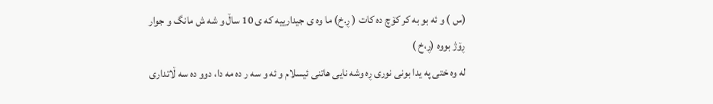(س ) و ئه بو به کر کۆچ ده کات ( ڕ.خ) ما وه ی جیدارییه که ی 10 ساڵ و شه ش مانگ و جوار ڕۆژ بووه (ڕ،خ )
له وه ختی په یدا بونی نوری ڕه وشه نایی هاتنی ئیسلام و ئه و سه ر ده مه دا، دوو ده سه ڵاتداری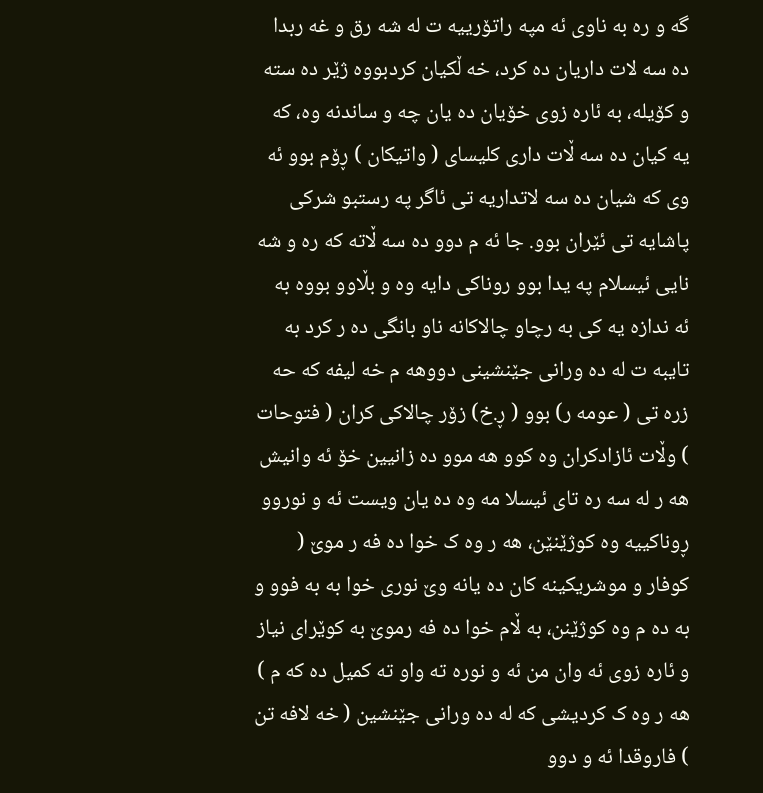گه و ره به ناوی ئه مپه راتۆرییه ت له شه رق و غه ربدا ده سه لات داریان ده کرد، خه ڵکیان کردبووه ژێر ده سته و کۆیله، به ئاره زوی خۆیان ده یان چه و ساندنه وه، که یه کیان ده سه ڵات داری کلیسای ( واتیکان ) ڕۆم بوو ئه وی که شیان ده سه لاتداریه تی ئاگر په رستبو شرکی پاشایه تی ئێران بوو. جا ئه م دوو ده سه ڵاته که ره و شه نایی ئیسلام په یدا بوو روناکی دایه وه و بڵاوو بووه به ئه ندازه یه کی به رچاو چالاکانه ناو بانگی ده ر کرد به تایبه ت له ده ورانی جێنشینی دووهه م خه لیفه که حه زره تی ( عومه ر) بوو ( ڕ.خ) زۆر چالاکی کران ( فتوحات ) وڵات ئازادکران وه کوو هه موو ده زانیین خۆ ئه وانیش هه ر له سه ره تای ئیسلا مه وه ده یان ویست ئه و نوروو ڕوناکییه وه کوژێنێن، هه ر وه ک خوا ده فه ر موێ ( کوفار و موشریکینه کان ده یانه وێ نوری خوا به به فوو و به ده م وه کوژێنن، به ڵام خوا ده فه رموێ به کوێرای نیاز و ئاره زوی ئه وان من ئه و نوره ته واو ته کمیل ده که م ) هه ر وه ک کردیشی که له ده ورانی جێنشین ( خه لافه تن ) فاروقدا ئه و دوو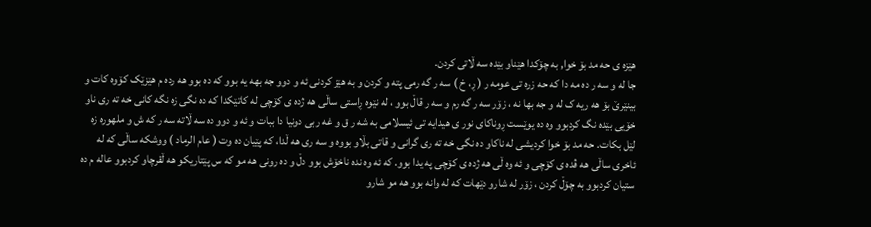هێزه ی حه مد بۆ خوا, به چۆكدا هێناو بێده سه ڵاتی کردن.
جا له و سه ر ده مه دا که حه زره تی عومه ر ( ڕ، خ ) سه ر گه رمی پته و کردن و به هێز کردنی ئه و دوو جه بهه یه بوو که ده بوو هه رده م هێزێک کۆوه کات و بینێرێ بۆ هه ریه ک له و جه بها نه ، زۆر سه ر گه رم و سه ر قاڵ بوو ، له نێوه ڕاستی ساڵی هه ژده ی کۆچی له کاتێکدا که ده نگی زه نگه کانی خه ته ری ناو خۆیی بێده نگ کردبوو وه ده یوێست ڕوناکای نور ی هیدایه تی ئیسلامی به شه ر ق و ‌غه ربی دونیا دا ببات و ئه و دوو ده سه ڵاته سه ر که ش و ملهوره زه لێل بکات. حه مد بۆ خوا کردیشی له ناکاو ده نگی خه ته ری گرانی و قاتی بڵاو بووه و سه ری هه ڵدا، که پێیان ده وت ( عام الرماد ) ووشکه ساڵی که له ئاخری ساڵی هه ڤده ی کۆچی و ئه وه ڵی هه ژده ی کۆچی په یدا بوو. که ئه وه نده ناخۆش بوو دڵ و ده رونی هه مو که س پێتاریکو هه ڵقرچاو کردبوو عاله م ده ستیان کردبوو به چۆڵ کردن ، زۆر له شارو دێهات که له وانه بوو هه مو شارو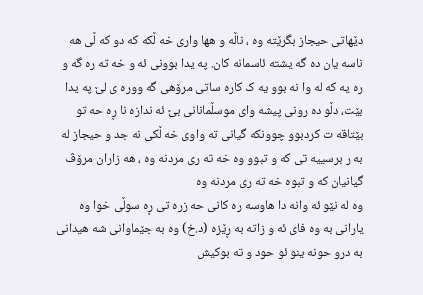دێهاتی حیجاز بگرێته وه ، ناڵه و هها واری خه ڵکه که دو که ڵی هه ناسه یان ده گه یشته ئاسمانه کان. په یدا بوونی ئه و خه ته ره گه و ره یه که له وا نه بوو یه ک کاره ساتی مرۆهی گه ووره ی لێ په یدا بێت، دڵو ده رونی پیشه وای موسڵمانانی بێ ئه ندازه نا ڕه حه تو بێتاقه ت کردبوو چوونکه گیانی ته واوی خه ڵکی نه جد و حیجاز له به ر برسییه تی که و تبوو وه خه ته ری مردنه وه ، هه زاران مرۆڤ گیانیان که و تبوه خه ته ری مردنه وه
وه له نێو ئه وانه دا هاوسه ره کانی حه زره تی ڕه سوڵی خوا وه یارانی به وه فای ئه و زاته به ڕێزه (د.خ) وه به جێماوانی شه هیدانی به درو حونه ینو ئو حود و ته بوکیش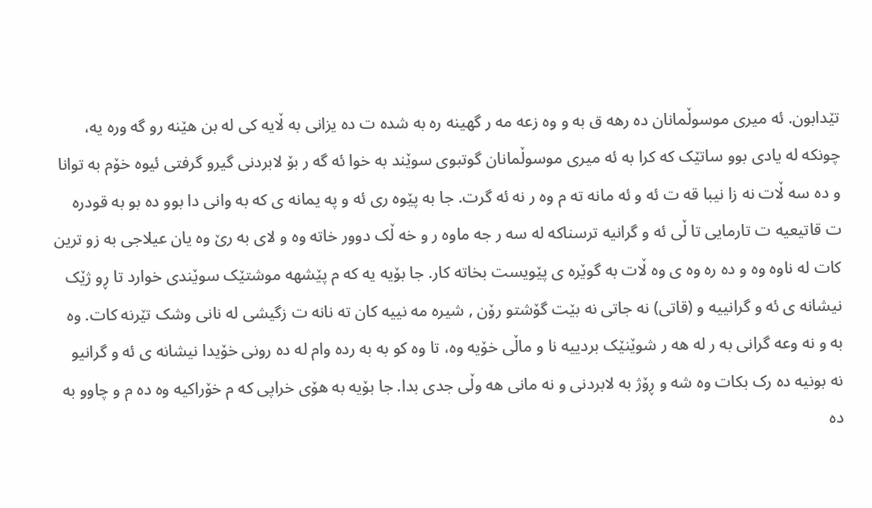تێدابون. ئه میری موسوڵمانان ده رهه ق به و وه زعه مه ر گهینه ره به شده ت ده یزانی به ڵایه کی له بن هێنه رو گه وره یه، چونکه له یادی بوو ساتێک که کرا به ئه میری موسوڵمانان گوتبوی سوێند به خوا ئه گه ر بۆ لابردنی گیرو گرفتی ئیوه خۆم به توانا و ده سه ڵات نه زا نیبا قه ت ئه و ئه مانه ته م وه ر نه ئه گرت. جا به پێوه ری ئه و په یمانه ی که به وانی دا بوو ده بو به قودره ت قاتیعیه ت تارمایی تا ڵی ئه و گرانیه ترسناکه له سه ر جه ماوه ر و خه ڵک دوور خاته وه و لای به رێ وه یان عیلاجی به زو ترین کات له ناوه وه و ده ره وه ی وه ڵات به گوێره ی پێویست بخاته کار. جا بۆیه یه که م پێشهه موشتێک سوێندی خوارد تا ڕو ژێک نیشانه ی ئه و گرانییه و (قاتی) نه جاتی نه بێت گۆشتو رۆن , شیره مه نییه کان ته نانه ت زگیشی له نانی وشک تێرنه کات. وه به و نه وعه گرانی به ر له هه ر شوێنێک بردییه نا و ماڵی خۆیه وه، تا وه کو به به رده وام له ده رونی خۆیدا نیشانه ی ئه و گرانیو نه بونیه ده رک بکات وه شه و ڕۆژ به لابردنی و نه مانی هه وڵی جدی بدا. جا بۆیه به هۆی خراپی که م خۆراکیه وه ده م و چاوو به ده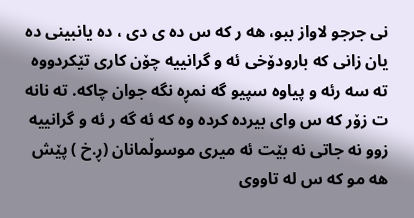نی جرجو لاواز ببو، هه ر که س ده ی دی ، ده یانبینی ده یان زانی که بارودۆخی ئه و گرانییه چۆن کاری تێکردووه ته سه رئه و پیاوه سپیو گه نمڕه نگه جوان چاکه. ته نانه ت زۆر که س وای بیرده کرده وه که ئه گه ر ئه و گرانییه زوو نه جاتی نه بێت ئه میری موسوڵمانان (ڕ.خ ) پێش هه مو که س له تاووی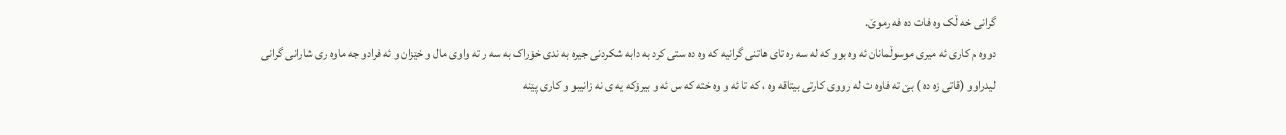گرانی خه ڵک وه فات ده فه رموێ.
دووه م کاری ئه میری موسوڵمانان ئه وه بوو که له سه ره تای هاتنی گرانیه که وه ده ستی کرد به دابه شکردنی جیره به ندی خۆراک به سه ر ته واوی مال و خێزان و ئه فرادو جه ماوه ری شارانی گرانی لیدراوو (قاتی زه ده ) بێ ته فاوه ت له رووی کارتی بیتاقه وه ، که تا ئه و وه خته که س ئه و بیرۆکه یه ی نه زانیبو و کاری پێنه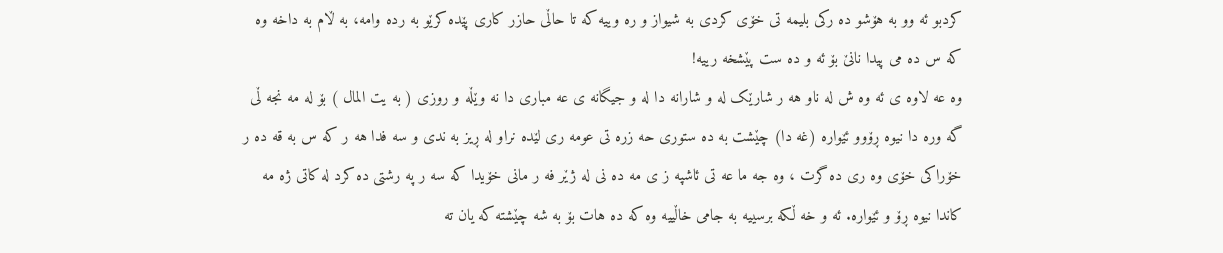کردبو ئه وو به هۆشو ده رکی بلیمه تی خۆی کردی به شیواز و ره وییه که تا حاڵی حازر کاری پێده کرێو به رده وامه، به ڵام به داخه وه که س ده می پیدا نانێ بۆ ئه و ده ست پێشخه رییه!
وه عه لاوه ی ئه وه ش له ناو هه ر شارێک له و شارانه دا له و جیگانه ی عه مباری دا نه وێڵه و روزی ( به یت المال ) بۆ له مه نجه ڵی گه وره دا نیوه ڕۆوو ئێواره (غه دا) چێشت به ده ستوری حه زره تی عومه ری لێده نراو له ڕیز به ندی و سه فدا هه ر که س به قه ده ر خۆراکی خۆی وه ری ده گرت ، وه جه ما عه تی ئاشپه ز ی مه ده نی له ژێر فه ر مانی خۆیدا که سه ر په رشتی ده کرد له کاتی ژه مه کاندا نیوه ڕۆ و ئێواره. ئه و خه ڵکه برسییه به جامی خاڵییه وه که ده هات بۆ به شه چێشته که یان ته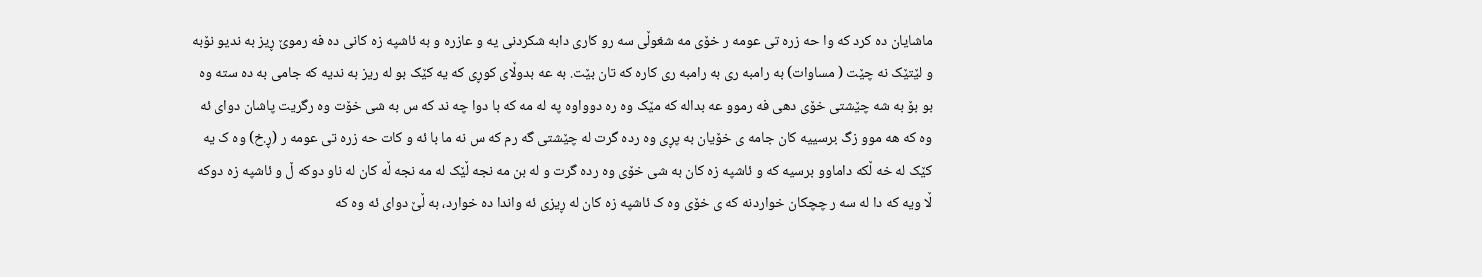ماشایان ده کرد که وا حه زره تی عومه ر خۆی مه شغوڵی سه رو کاری دابه شکردنی یه و عازره و به ئاشپه زه کانی ده فه رموێ ڕیز به ندیو نۆبه و لێتێک نه چێت ( مساوات) به رامبه ری به رامبه ری کاره که تان بێت. به عه بدوڵای کوڕی که یه کێک بو له ریز به ندیه که جامی به ده سته وه بو بۆ به شه چێشتی خۆی دهی فه رموو عه بداله که مێک وه ره دوواوه په له مه که با دوا چه ند که س به شی خۆت وه رگریت پاشان دوای ئه وه که هه موو زگ برسییه کان جامه ی خۆیان به پڕی وه رده گرت له چێشتی گه رم که س نه ما با ئه و کات حه زره تی عومه ر (ڕ.خ) وه ک یه کێک له خه ڵکه داماوو برسیه که و ئاشپه زه کان به شی خۆی وه رده گرت و له بن مه نجه ڵێک له مه نجه ڵه کان له ناو دوکه ڵ و ئاشپه زه دوکه ڵا ویه که دا له سه ر چچکان خواردنه که ی خۆی وه ک ئاشپه زه کان له ڕیزی ئه واندا ده خوارد، به ڵێ دوای ئه وه که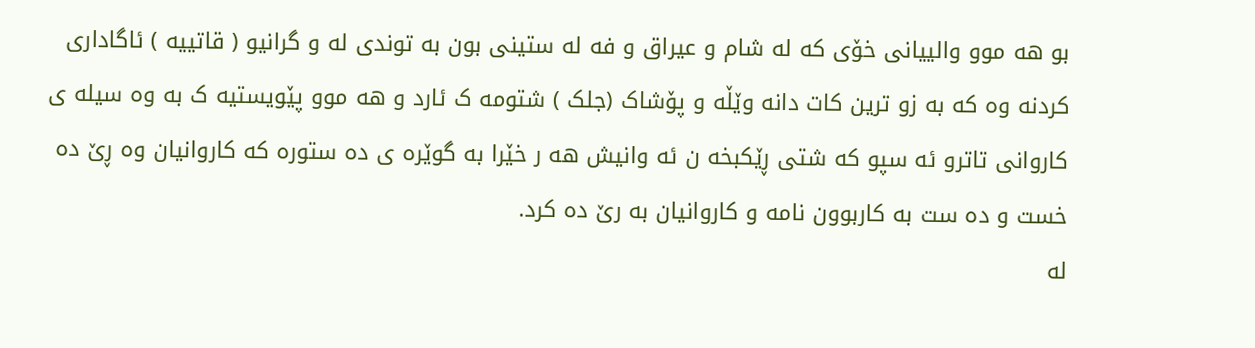بو هه موو والییانی خۆی که له شام و عیراق و فه له ستینی بون به توندی له و گرانیو ( قاتییه ) ئاگاداری کردنه وه که به زو ترین کات دانه وێڵه و پۆشاک (جلک ) شتومه ک ئارد و هه موو پێویستیه ک به وه سیله ی کاروانی تاترو ئه سپو که شتی ڕێکبخه ن ئه وانیش هه ر خێرا به گوێره ی ده ستوره که کاروانیان وه ڕێ ده خست و ده ست به کاربوون نامه و کاروانیان به رێ ده کرد.
له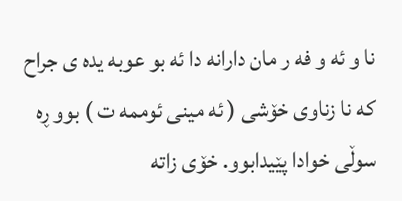نا و ئه و فه ر مان دارانه دا ئه بو عوبه یده ی جراح که نا زناوی خۆشی ( ئه مینی ئوممه ت ) بوو ڕه سوڵی خوادا پێیدابوو. خۆی زاته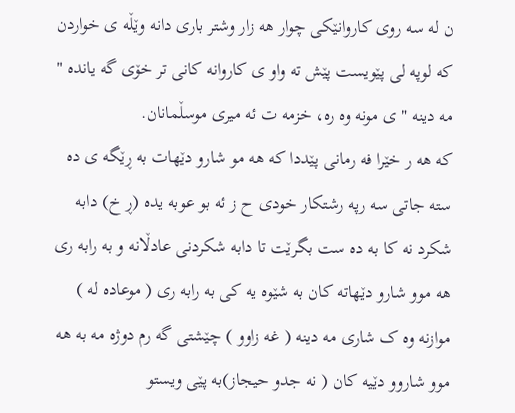ن له سه روی کاروانێکی چوار هه زار وشتر باری دانه وێڵه ی خواردن که لوپه لی پێویست پێش ته واو ی کاروانه کانی تر خۆی گه یانده " مه دینه " ی مونه وه ره، خزمه ت ئه میری موسڵمانان.
که هه ر خێرا فه رمانی پێددا که هه مو شارو دێهات به ڕێگه ی ده سته جاتی سه رپه رشتکار خودی ح ز ئه بو عوبه یده (ڕ خ) دابه شکرد نه کا به ده ست بگرێت تا دابه شکردنی عادڵانه و به رابه ری هه موو شارو دێهاته کان به شێوه یه کی به رابه ری ( موعاده له ) موازنه وه ک شاری مه دینه ( غه زاوو ) چێشتی گه رم دوژه مه به هه موو شاروو دێیه کان ( نه جدو حیجاز)به پێی ویستو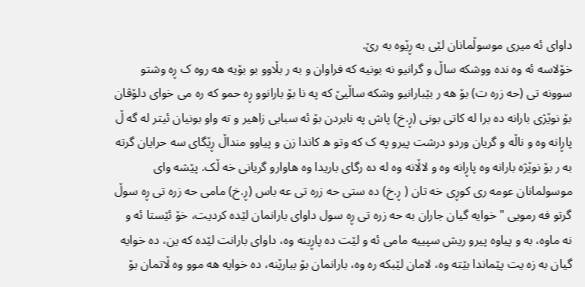داوای ئه میری موسوڵمانان لێی به ڕێوه به رێ.
خۆلاسه ئه وه نده ووشکه ساڵ و گرانیو نه بونیه که فراوان و به ر بڵاوو بو بۆیه هه روه ک ڕه وشتو سوونه تی (حه زره ت) بۆ هه ر بێبارانیو وشکه ساڵیێ که په نا بۆ بارانوو ڕه حمو که ره می خوای دلۆڤان بۆ نوێژی بارانه ده برا له کاتی بونی (ڕ.خ) پاش په نابردن بۆ ئه سبابی زاهیر و ته واو بونیان ئیتر له گه ڵ پاڕانه وه و ناڵه و گریان وردو درشت پیرو په ک که وتو ه کاندا زن و پیاوو منداڵ ڕێگای سه حرایان گرته به ر بۆ نوێژه بارانه وه پاڕانه وه و لاڵانه وه له ده رگای باریدا وه هاوارو گریانی خه ڵک. پێشه وای موسولمانان عومه ری کوڕی خه تان ( ڕ.خ) ده ستی حه زره تی عه باس (ڕ.خ) مامی حه زره تی ڕه سوڵ گرتو فه رمویی " خوایه گیان جاران به حه زره تی ڕه سول داوای بارانمان لێده کردیت، خۆ ئێستا ئه و نه ماوه، به و پیاوه پیرو ریش سپییه مامی ئه و لێت ده پاڕینه وه، داوای بارانت لێده که ین، ده خوایه گیان به زه یت پێماندا بێته وه، لامان لێبکه ره وه، بارانمان بۆ ببارێنه، ده خوایه هه موو وه ڵاتمان بۆ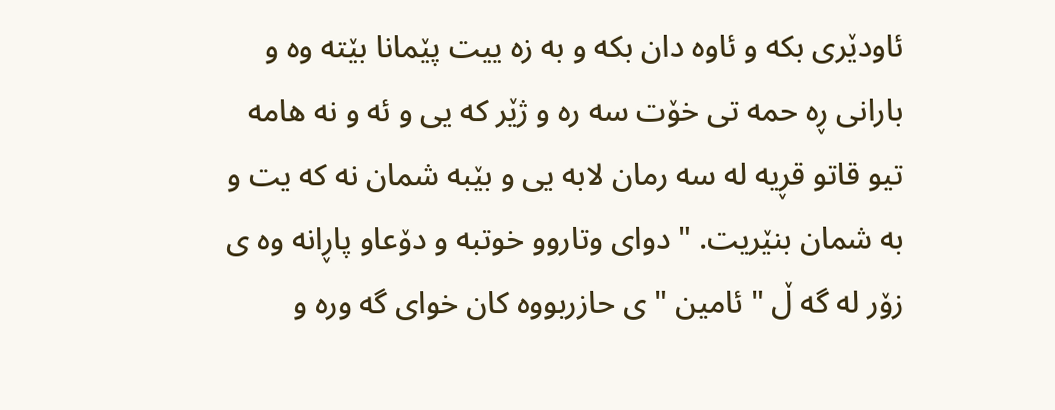ئاودێری بکه و ئاوه دان بکه و به زه ییت پێمانا بێته وه و بارانی ڕه حمه تی خۆت سه ره و ژێر که یی و ئه و نه هامه تیو قاتو قڕیه له سه رمان لابه یی و بێبه شمان نه که یت و به شمان بنێریت. " دوای وتاروو خوتبه و دۆعاو پاڕانه وه ی زۆر له گه ڵ " ئامین " ی حازربووه کان خوای گه وره و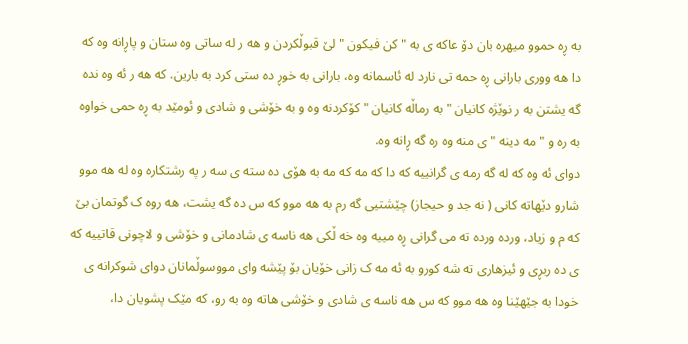به ڕه حموو میهره بان دۆ عاکه ی به " کن فیکون " لێ قبوڵکردن و هه ر له ساتی وه ستان و پاڕانه وه که دا هه ووری بارانی ڕه حمه تی نارد له ئاسمانه وه، بارانی به خوڕ ده ستی کرد به بارین. که هه ر ئه وه نده گه یشتن به ر نوێژه کانیان " به رماڵه کانیان " کۆکردنه وه و به خۆشی و شادی و ئومێد به ڕه حمی خواوه به ره و " مه دینه " ی منه وه ره گه ڕانه وه.
دوای ئه وه که له گه رمه ی گرانییه که دا که مه که مه به هۆی ده سته ی سه ر په رشتکاره وه له هه موو شارو دێهاته کانی ( نه جد و حیجاز) چێشتیی گه رم به هه موو که س ده گه یشت، هه روه ک گوتمان بێ که م و زیاد، ورده ورده ته می گرانی ڕه مییه وه خه ڵکی هه ناسه ی شادمانی و خۆشی و لاچونی قاتییه که ی ده ربڕی و ئیزهاری ته شه کورو به ئه مه ک زانی خۆیان بۆ پێشه وای مووسوڵمانان دوای شوکرانه ی خودا به جێهێنا وه هه موو که س هه ناسه ی شادی و خۆشی هاته وه به رو، که مێک پشویان دا،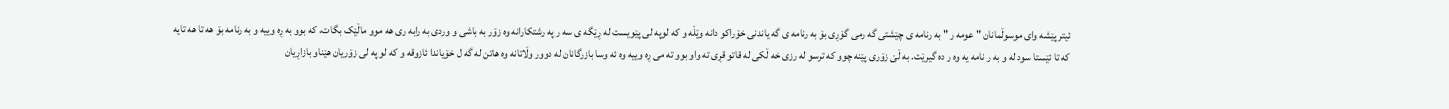ئیتر پێشه وای موسوڵمانان " عومه ر " به رنامه ی چێشتی گه رمی گۆڕی بۆ به رنامه ی گه یاندنی خۆراکو دانه وێڵه و که لوپه لی پێویست له ڕێگه ی سه ر په رشتکارانه وه زۆر به باشی و وردی به رابه ری هه موو ماڵێک بگات، که بوو به ڕه وییه و به رنامه بۆ هه تا هه تایه که تا ئێستا سود له و به ر نامه یه وه ر ده گیرێت. به ڵێ زۆری پێنه چوو که ترسو له رزی خه ڵکی له قاتو قڕی ته واو بوو ته می ڕه وییه وه ئه وسا بازرگانان له دوور وڵاتانه وه هاتن له گه ل خۆیاندا ئازوقه و که لو په لی زۆریان هێناو بازاڕیان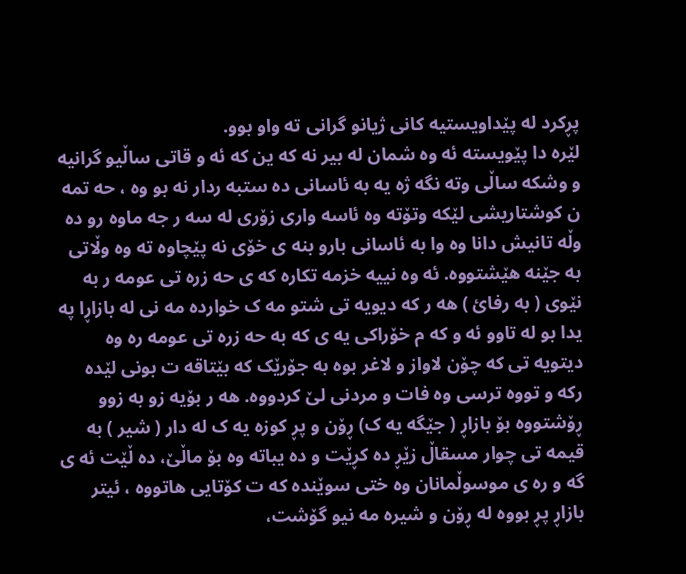پڕکرد له پێداویستیه کانی ژیانو گرانی ته واو بوو.
لێره دا پێویسته ئه وه شمان له بیر نه که ین که ئه و قاتی ساڵیو گرانیه و وشکه ساڵی وته نگه ژه یه به ئاسانی ده ستبه ردار نه بو وه ، حه تمه ن کوشتاریشی لێکه وتۆته وه ئاسه واری زۆری له سه ر جه ماوه رو ده وڵه تانیش دانا وه وا به ئاسانی بارو بنه ی خۆی نه پێچاوه ته وه وڵاتی به جێنه هێشتووه. ئه وه نییه خزمه تکاره که ی حه زره تی عومه ر به نێوی ( به رفائ ) هه ر که دیویه تی شتو مه ک خوارده مه نی له بازاڕا په یدا بو له تاوو ئه و که م خۆراکی یه ی که به حه زره تی عومه ره وه دیتویه تی که چۆن لاواز و لاغر بوه به جۆرێک که بێتاقه ت بونی لێده رکه و تووه ترسی وه فات و مردنی لێ کردووه. هه ر بۆیه زو به زوو ڕۆشتووه بۆ بازاڕ ( جێگه یه ک) ڕۆن و پڕ کوزه یه ک له دار ( شیر ) به قیمه تی چوار مسقاڵ زێڕ ده کڕێت و ده یباته وه بۆ ماڵێ، ده ڵێت ئه ی گه و ره ی موسوڵمانان وه ختی سوێنده که ت کۆتایی هاتووه ، ئیتر بازاڕ پڕ بووه له ڕۆن و شیره مه نیو گۆشت،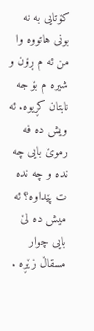کۆتایی به نه بونی هاتووه وا من ئه م ڕۆن و شیره م بۆ جه نابتان کڕیوه. ئه ویش ده فه رموێ بایی چه نده و چه نده ت پێداوه؟ ئه میش ده لێ بایی چوار مسقاڵ زێڕه .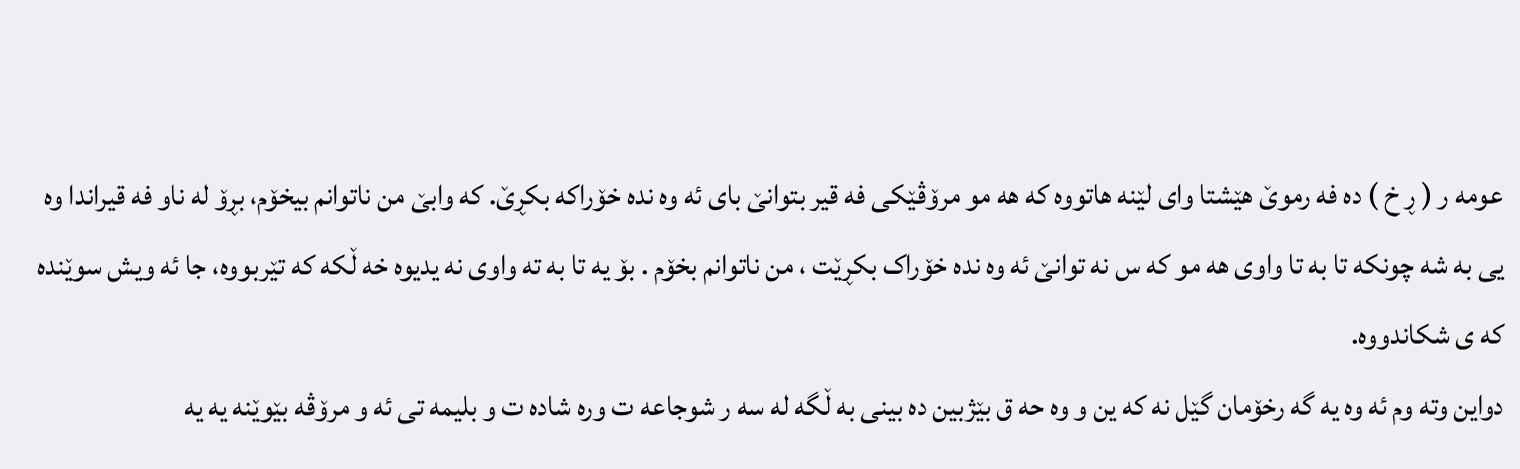عومه ر ( ڕ خ ) ده فه رموێ هێشتا وای لێنه هاتووه که هه مو مرۆڤێکی فه قیر بتوانێ بای ئه وه نده خۆراکه بکڕێ. که وابێ من ناتوانم بیخۆم، بڕۆ له ناو فه قیراندا وه یی به شه چونکه تا به تا واوی هه مو که س نه توانێ ئه وه نده خۆراک بکڕێت ، من ناتوانم بخۆم . بۆ یه تا به ته واوی نه یدیوه خه ڵکه که تێربووه، جا ئه ویش سوێنده که ی شکاندووه.
دواین وته وم ئه وه یه گه رخۆمان گێل نه که ین و وه حه ق بێژبین ده بینی به ڵگه له سه ر شوجاعه ت وره شاده ت و بلیمه تی ئه و مرۆڤه بێوێنه یه یه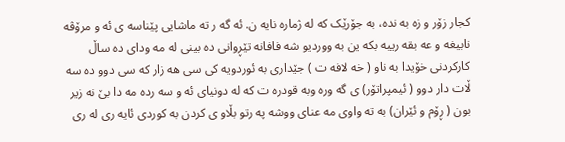کجار زۆر و زه به نده، به جۆرێک که له ژماره نایه ن. ئه گه ر ته ماشایی پێناسه ی ئه و مرۆڤه نابیغه و عه بقه رییه بکه ین به ووردیو شه فافانه تێڕوانی ده بینی له مه ودای ده ساڵ کارکردنی خۆیدا به ناو ( خه لافه ت ) جێداری به ئوردویه کی سی هه زار که سی دوو ده سه ڵات دار دوو ( ئیمپراتۆر) ی گه وره وبه قودره ت که له دونیای ئه و سه رده مه دا بێ نه زیر بون ( ڕۆم و ئێران) به ته واوی مه عنای ووشه په رتو بڵاو ی کردن به کوردی ئایه ری له ری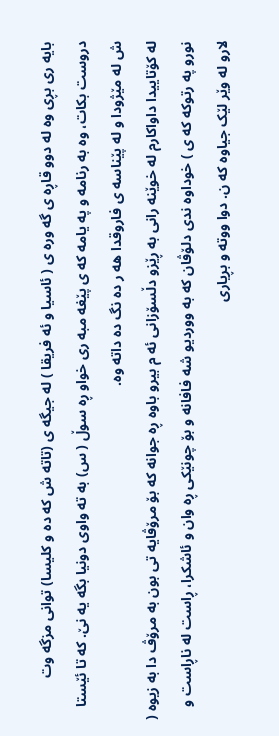بایه ری بڕی وه له دوو قاڕه ی گه وره ی ( ئاسیا و ئه فریقا ) له جیگه ی (تاته ش که ده و کلیسا) توانی مزگه وت دروست بکات، وه به رنامه و په یامه که ی پێغه مبه ری خواو ڕه سوڵ ( س) به ته واوی دونیا بگه یه نێ. که تا ئێستا ش له مێژودا و له پێناسه ی فاروقدا هه ر ده نگ ده داته وه.
له کۆتاییدا داواکارم له خوێنه رانی به ڕێزو دڵسۆزانی ئه م بیرو باوه ڕه جوانه که بۆ مرۆڤایه تی بون به مرۆڤ دا به زیوه ( نورو په رتوکه که ی ) خوداوه ندی دلۆڤان که به ووردیو شه فافانه و بۆ چونێکی ڕه وان و ئاشکرا، ڕاست له ناڕاست و لارو له وێر لێک جیاوه که ن. دوا ووته و بڕیاری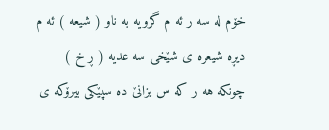خۆم له سه ر ئه م گرویه به ناو ( شیعه ) ئه م دیڕه شیعره ی شێخی سه عدیه ( ڕ خ ) چونکه هه ر که س بزانێ ده سپێکی بیرۆکه ی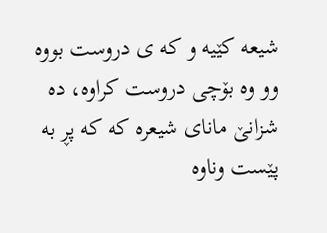شیعه کێیه و که ی دروست بووه وو وه بۆچی دروست کراوه، ده شزانێ مانای شیعره که که پڕ به پێست وناوه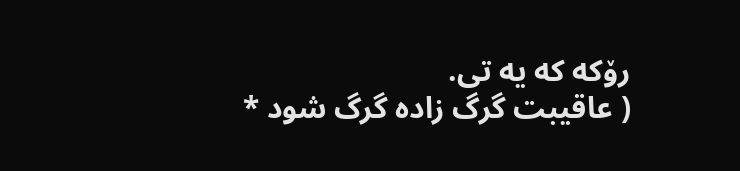رۆکه که یه تی.
( عاقیبت گرگ زاده گرگ شود *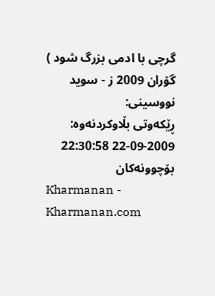گرچی با ادمی بزرگ شود )
گۆران 2009 ز - سوید
نووسینی:
ڕێكه‌وتی بڵاوكردنه‌وه‌: 2009-09-22 22:30:58
بۆچوونه‌كان
Kharmanan - Kharmanan.com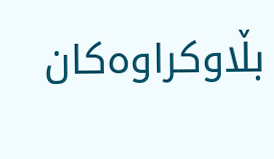بڵاوكراوه‌كان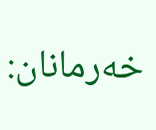خه‌رمانان: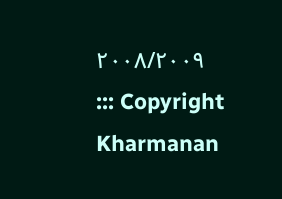٢٠٠٨/٢٠٠٩ ::: Copyright  Kharmanan